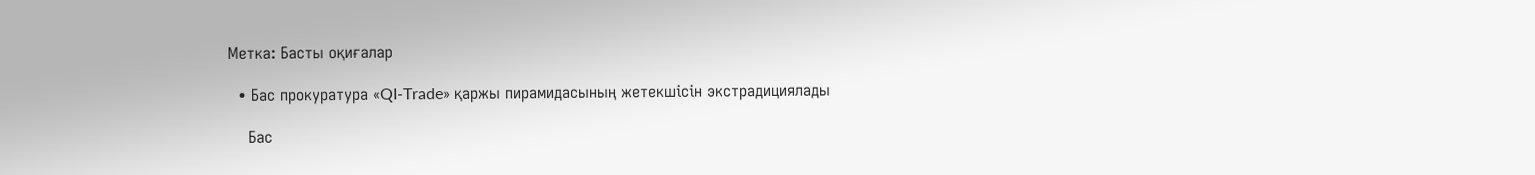Метка: Басты оқиғалар

  • Бас прокуратура «QI-Trade» қаржы пирамидасының жетекшісін экстрадициялады

    Бас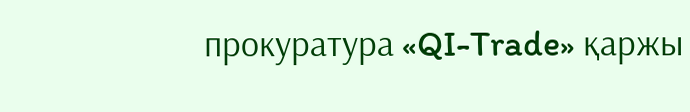прокуратура «QI-Trade» қаржы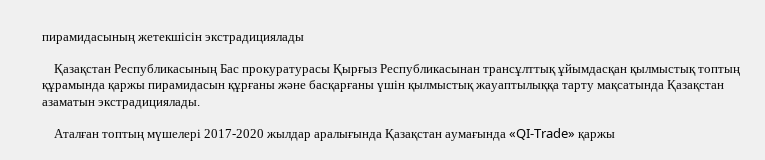пирамидасының жетекшісін экстрадициялады

    Қазақстан Республикасының Бас прокуратурасы Қырғыз Республикасынан трансұлттық ұйымдасқан қылмыстық топтың құрамында қаржы пирамидасын құрғаны және басқарғаны үшін қылмыстық жауаптылыққа тарту мақсатында Қазақстан азаматын экстрадициялады.

    Аталған топтың мүшелері 2017-2020 жылдар аралығында Қазақстан аумағында «QI-Trade» қаржы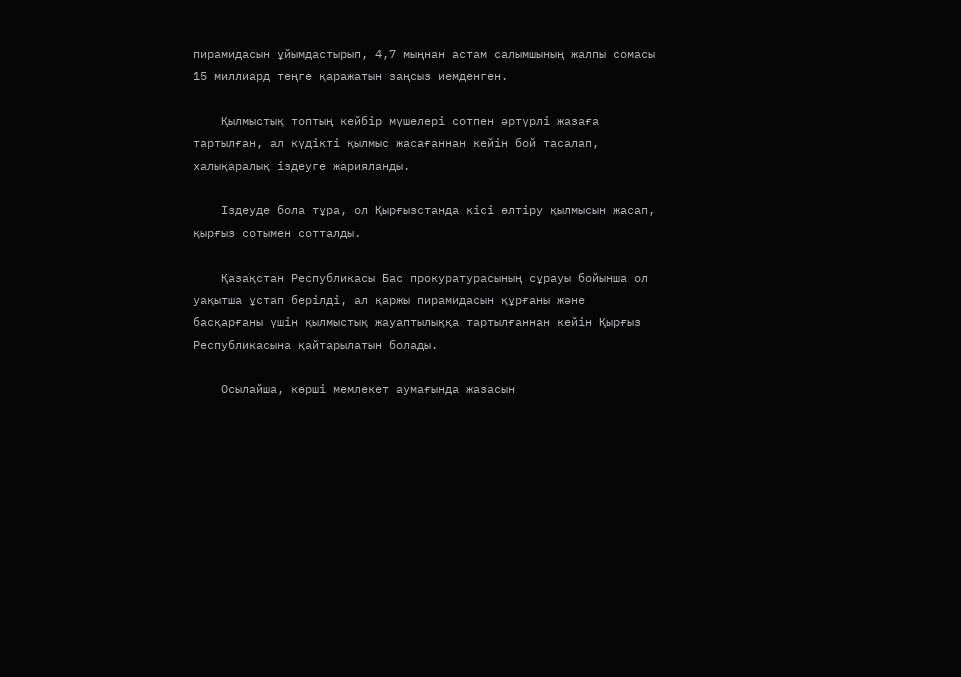пирамидасын ұйымдастырып, 4,7 мыңнан астам салымшының жалпы сомасы 15 миллиард теңге қаражатын заңсыз иемденген.

    Қылмыстық топтың кейбір мүшелері сотпен әртүрлі жазаға тартылған, ал күдікті қылмыс жасағаннан кейін бой тасалап, халықаралық іздеуге жарияланды.

    Іздеуде бола тұра, ол Қырғызстанда кісі өлтіру қылмысын жасап, қырғыз сотымен сотталды.

    Қазақстан Республикасы Бас прокуратурасының сұрауы бойынша ол уақытша ұстап берілді, ал қаржы пирамидасын құрғаны және басқарғаны үшін қылмыстық жауаптылыққа тартылғаннан кейін Қырғыз Республикасына қайтарылатын болады.

    Осылайша, көрші мемлекет аумағында жазасын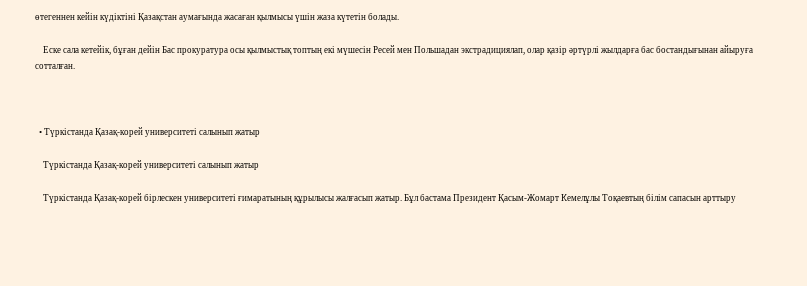өтегеннен кейін күдіктіні Қазақстан аумағында жасаған қылмысы үшін жаза күтетін болады.

    Еске сала кетейік, бұған дейін Бас прокуратура осы қылмыстық топтың екі мүшесін Ресей мен Польшадан экстрадициялап, олар қазір әртүрлі жылдарға бас бостандығынан айыруға сотталған.



  • Түркістанда Қазақ-корей университеті салынып жатыр

    Түркістанда Қазақ-корей университеті салынып жатыр

    Түркістанда Қазақ-корей бірлескен университеті ғимаратының құрылысы жалғасып жатыр. Бұл бастама Президент Қасым-Жомарт Кемелұлы Тоқаевтың білім сапасын арттыру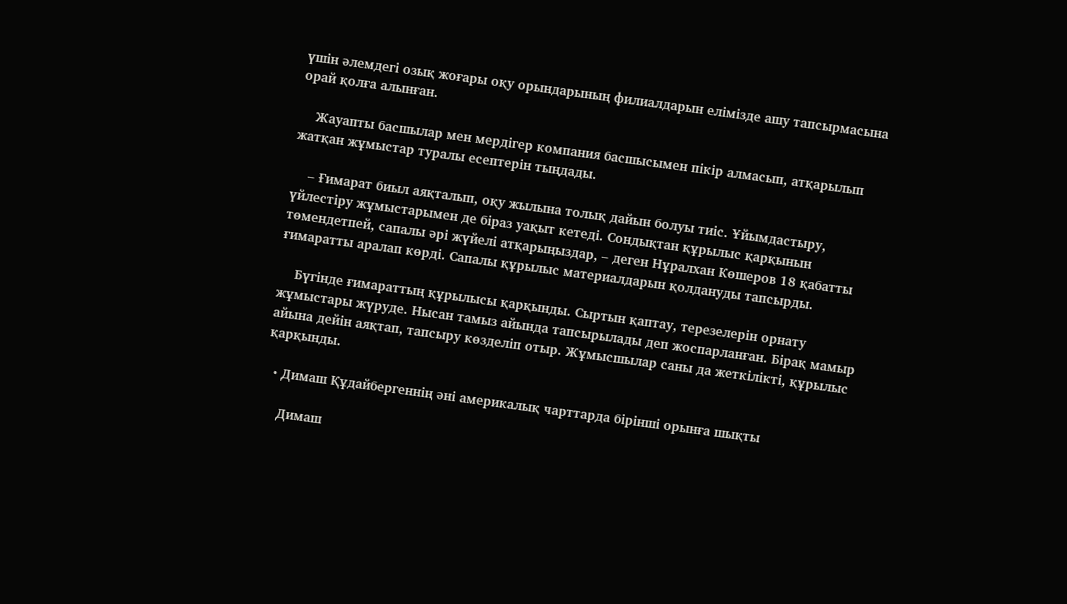үшін әлемдегі озық жоғары оқу орындарының филиалдарын елімізде ашу тапсырмасына орай қолға алынған.

    Жауапты басшылар мен мердігер компания басшысымен пікір алмасып, атқарылып жатқан жұмыстар туралы есептерін тыңдады.

    – Ғимарат биыл аяқталып, оқу жылына толық дайын болуы тиіс. Ұйымдастыру, үйлестіру жұмыстарымен де біраз уақыт кетеді. Сондықтан құрылыс қарқынын төмендетпей, сапалы әрі жүйелі атқарыңыздар, – деген Нұралхан Көшеров 18 қабатты ғимаратты аралап көрді. Сапалы құрылыс материалдарын қолдануды тапсырды.

    Бүгінде ғимараттың құрылысы қарқынды. Сыртын қаптау, терезелерін орнату жұмыстары жүруде. Нысан тамыз айында тапсырылады деп жоспарланған. Бірақ мамыр айына дейін аяқтап, тапсыру көзделіп отыр. Жұмысшылар саны да жеткілікті, құрылыс қарқынды.

  • Димаш Құдайбергеннің әні америкалық чарттарда бірінші орынға шықты

    Димаш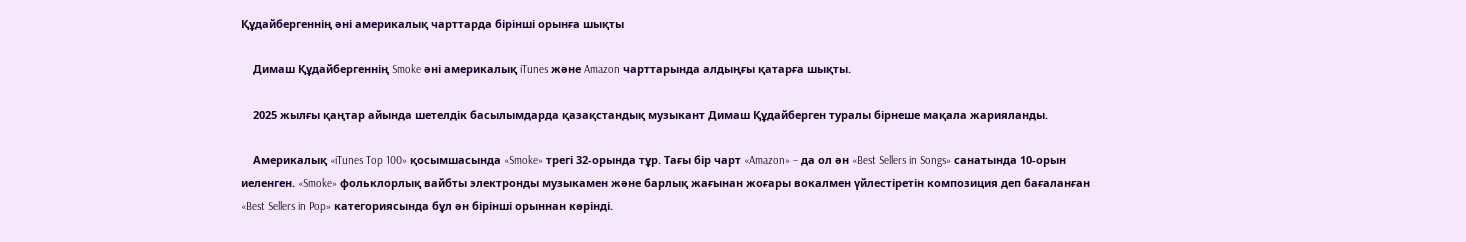Құдайбергеннің әні америкалық чарттарда бірінші орынға шықты

    Димаш Құдайбергеннің Smoke әні америкалық iTunes және Amazon чарттарында алдыңғы қатарға шықты.

    2025 жылғы қаңтар айында шетелдік басылымдарда қазақстандық музыкант Димаш Құдайберген туралы бірнеше мақала жарияланды.

    Америкалық «iTunes Top 100» қосымшасында «Smoke» трегі 32-орында тұр. Тағы бір чарт «Amazon» – да ол ән «Best Sellers in Songs» санатында 10-орын иеленген. «Smoke» фольклорлық вайбты электронды музыкамен және барлық жағынан жоғары вокалмен үйлестіретін композиция деп бағаланған «Best Sellers in Pop» категориясында бұл ән бірінші орыннан көрінді.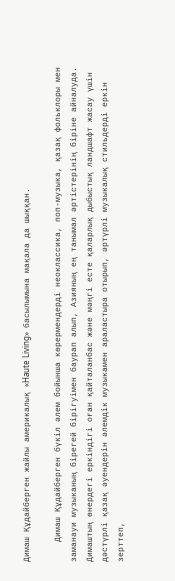Димаш Құдайберген жайлы америкалық «Haute Living»  басылымына мақала да шыққан.

    Димаш Құдайберген бүкіл әлем бойынша көрермендерді неоклассика, поп-музыка, қазақ фольклоры мен заманауи музыканың бірегей бірігуімен баурап алып, Азияның ең танымал әртістерінің біріне айналуда. Димаштың өнердегі еркіндігі оған қайталанбас және мәңгі есте қаларлық дыбыстық ландшафт жасау үшін дәстүрлі қазақ әуендерін әлемдік музыкамен араластыра отырып, әртүрлі музыкалық стильдерді еркін зерттеп,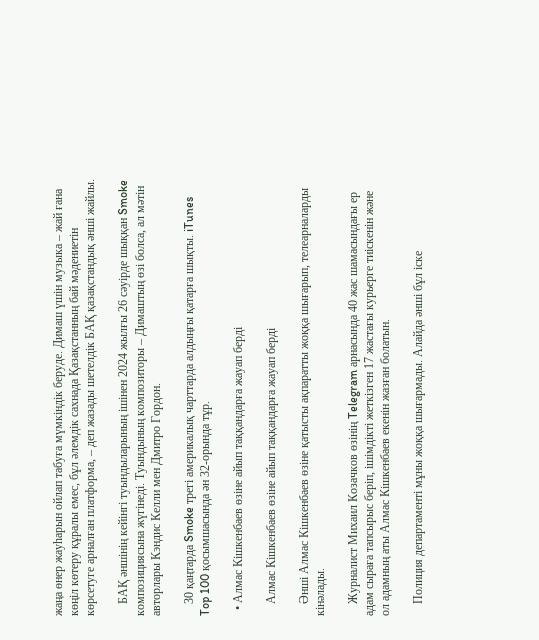жаңа өнер жауһарын ойлап табуға мүмкіндік беруде. Димаш үшін музыка – жай ғана көңіл көтеру құралы емес, бұл әлемдік сахнада Қазақстанның бай мәдениетін көрсетуге арналған платформа, – деп жазады шетелдік БАҚ қазақстандық әнші жайлы.

    БАҚ әншінің кейінгі туындыларының ішінен 2024 жылғы 26 сәуірде шыққан Smoke композициясына жүгінеді. Туындының композиторы – Димаштың өзі болса, ал мәтін авторлары Кэндис Келли мен Дмитро Гордон.

    30 қаңтарда Smoke трегі америкалық чарттарда алдыңғы қатарға шықты. iTunes Top 100 қосымшасында ән 32-орында тұр.

  • Алмас Кішкенбаев өзіне айып таққандарға жауап берді

    Алмас Кішкенбаев өзіне айып таққандарға жауап берді

    Әнші Алмас Кішкенбаев өзіне қатысты ақпаратты жоққа шығарып, телеарналарды кінәлады.

    Журналист Михаил Козачков өзінің Telegram арнасында 40 жас шамасындағы ер адам сыраға тапсырыс беріп, ішімдікті жеткізген 17 жастағы курьерге тиіскенін және ол адамның аты Алмас Кішкенбаев екенін жазған болатын.

    Полиция департаменті мұны жоққа шығармады. Алайда әнші бұл іске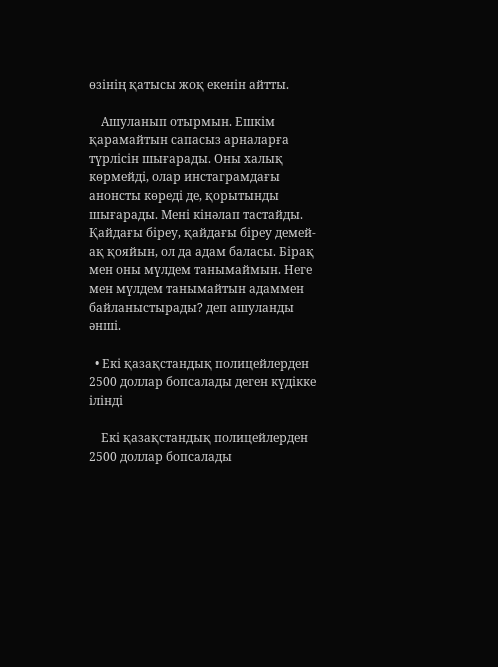өзінің қатысы жоқ екенін айтты.

    Ашуланып отырмын. Ешкім қарамайтын сапасыз арналарға түрлісін шығарады. Оны халық көрмейді, олар инстаграмдағы анонсты көреді де, қорытынды шығарады. Мені кінәлап тастайды. Қайдағы біреу, қайдағы біреу демей-ақ қояйын, ол да адам баласы. Бірақ мен оны мүлдем танымаймын. Неге мен мүлдем танымайтын адаммен байланыстырады? деп ашуланды әнші.

  • Екі қазақстандық полицейлерден 2500 доллар бопсалады деген күдікке ілінді

    Екі қазақстандық полицейлерден 2500 доллар бопсалады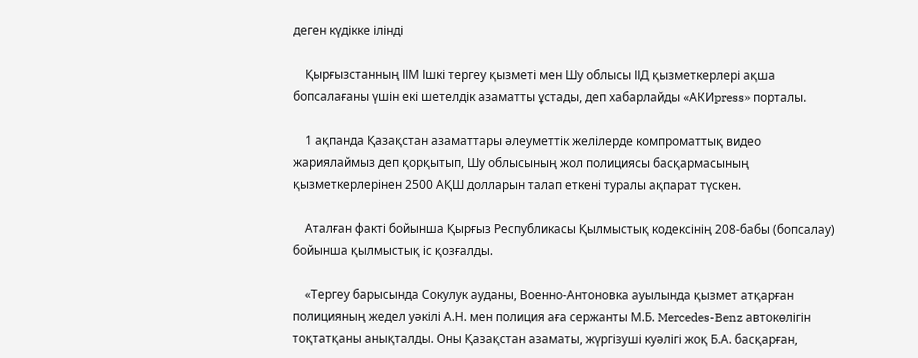деген күдікке ілінді

    Қырғызстанның ІІМ Ішкі тергеу қызметі мен Шу облысы ІІД қызметкерлері ақша бопсалағаны үшін екі шетелдік азаматты ұстады, деп хабарлайды «АКИpress» порталы.

    1 ақпанда Қазақстан азаматтары әлеуметтік желілерде компроматтық видео жариялаймыз деп қорқытып, Шу облысының жол полициясы басқармасының қызметкерлерінен 2500 АҚШ долларын талап еткені туралы ақпарат түскен.

    Аталған факті бойынша Қырғыз Республикасы Қылмыстық кодексінің 208-бабы (бопсалау) бойынша қылмыстық іс қозғалды.

    «Тергеу барысында Сокулук ауданы, Военно-Антоновка ауылында қызмет атқарған полицияның жедел уәкілі А.Н. мен полиция аға сержанты М.Б. Mercedes-Benz автокөлігін тоқтатқаны анықталды. Оны Қазақстан азаматы, жүргізуші куәлігі жоқ Б.А. басқарған,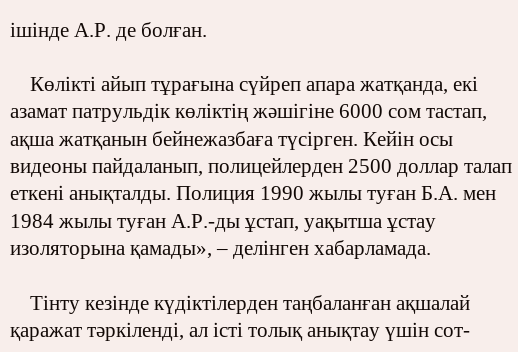ішінде А.Р. де болған.

    Көлікті айып тұрағына сүйреп апара жатқанда, екі азамат патрульдік көліктің жәшігіне 6000 сом тастап, ақша жатқанын бейнежазбаға түсірген. Кейін осы видеоны пайдаланып, полицейлерден 2500 доллар талап еткені анықталды. Полиция 1990 жылы туған Б.А. мен 1984 жылы туған А.Р.-ды ұстап, уақытша ұстау изоляторына қамады», – делінген хабарламада.

    Тінту кезінде күдіктілерден таңбаланған ақшалай қаражат тәркіленді, ал істі толық анықтау үшін сот-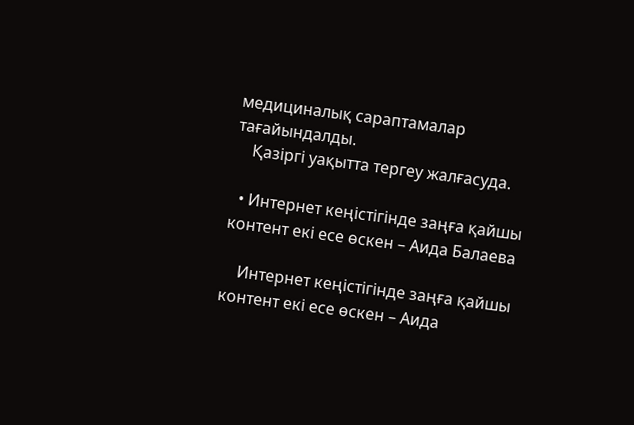медициналық сараптамалар тағайындалды.
    Қазіргі уақытта тергеу жалғасуда.

  • Интернет кеңістігінде заңға қайшы контент екі есе өскен – Аида Балаева

    Интернет кеңістігінде заңға қайшы контент екі есе өскен – Аида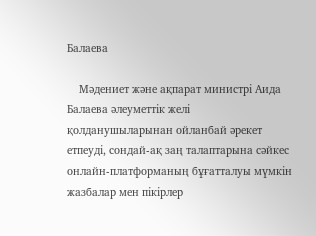Балаева

    Мәдениет және ақпарат министрі Аида Балаева әлеуметтік желі қолданушыларынан ойланбай әрекет етпеуді, сондай-ақ заң талаптарына сәйкес онлайн-платформаның бұғатталуы мүмкін жазбалар мен пікірлер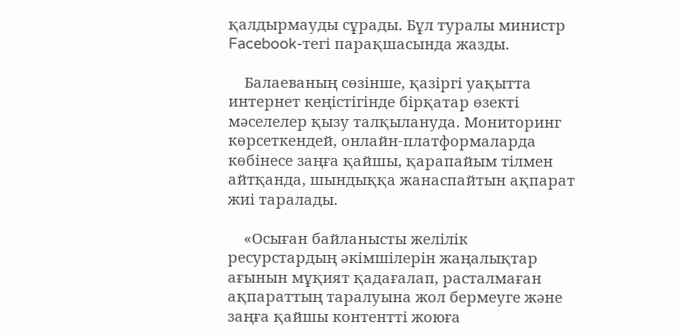қалдырмауды сұрады. Бұл туралы министр Facebook-тегі парақшасында жазды.

    Балаеваның сөзінше, қазіргі уақытта интернет кеңістігінде бірқатар өзекті мәселелер қызу талқылануда. Мониторинг көрсеткендей, онлайн-платформаларда көбінесе заңға қайшы, қарапайым тілмен айтқанда, шындыққа жанаспайтын ақпарат жиі таралады.

    «Осыған байланысты желілік ресурстардың әкімшілерін жаңалықтар ағынын мұқият қадағалап, расталмаған ақпараттың таралуына жол бермеуге және заңға қайшы контентті жоюға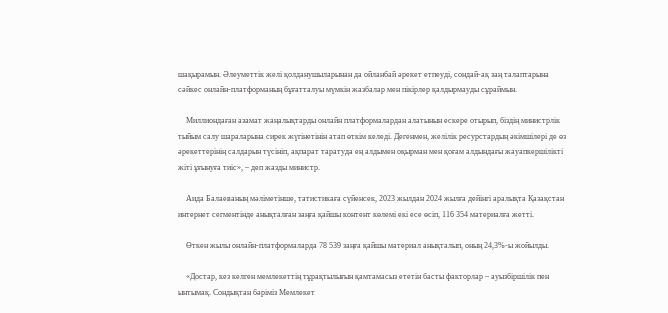шақырамын. Әлеуметтік желі қолданушыларынан да ойланбай әрекет етпеуді, сондай-ақ заң талаптарына сәйкес онлайн-платформаның бұғатталуы мүмкін жазбалар мен пікірлер қалдырмауды сұраймын.

    Миллиондаған азамат жаңалықтарды онлайн платформалардан алатынын ескере отырып, біздің министрлік тыйым салу шараларына сирек жүгінетінін атап өткім келеді. Дегенмен, желілік ресурстардың әкімшілері де өз әрекеттерінің салдарын түсініп, ақпарат таратуда ең алдымен оқырман мен қоғам алдындағы жауапкершілікті жіті ұғынуға тиіс», – деп жазды министр.

    Аида Балаеваның мәліметінше, татистикаға сүйенсек, 2023 жылдан 2024 жылға дейінгі аралықта Қазақстан интернет сегментінде анықталған заңға қайшы контент көлемі екі есе өсіп, 116 354 материалға жетті.

    Өткен жылы онлайн-платформаларда 78 539 заңға қайшы материал анықталып, оның 24,3%-ы жойылды.

    «Достар, кез келген мемлекеттің тұрақтылығын қамтамасыз ететін басты факторлар – ауызбіршілік пен ынтымақ. Сондықтан бәріміз Мемлекет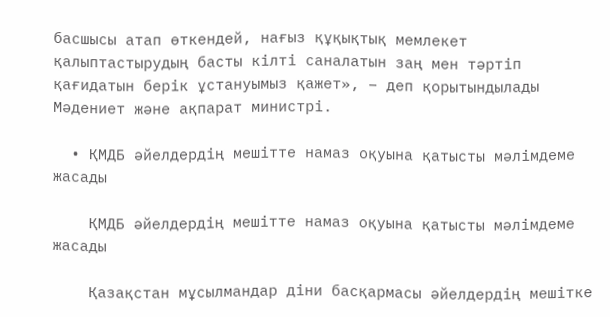басшысы атап өткендей, нағыз құқықтық мемлекет қалыптастырудың басты кілті саналатын заң мен тәртіп қағидатын берік ұстануымыз қажет», – деп қорытындылады Мәдениет және ақпарат министрі.

  • ҚМДБ әйелдердің мешітте намаз оқуына қатысты мәлімдеме жасады

    ҚМДБ әйелдердің мешітте намаз оқуына қатысты мәлімдеме жасады

    Қазақстан мұсылмандар діни басқармасы әйелдердің мешітке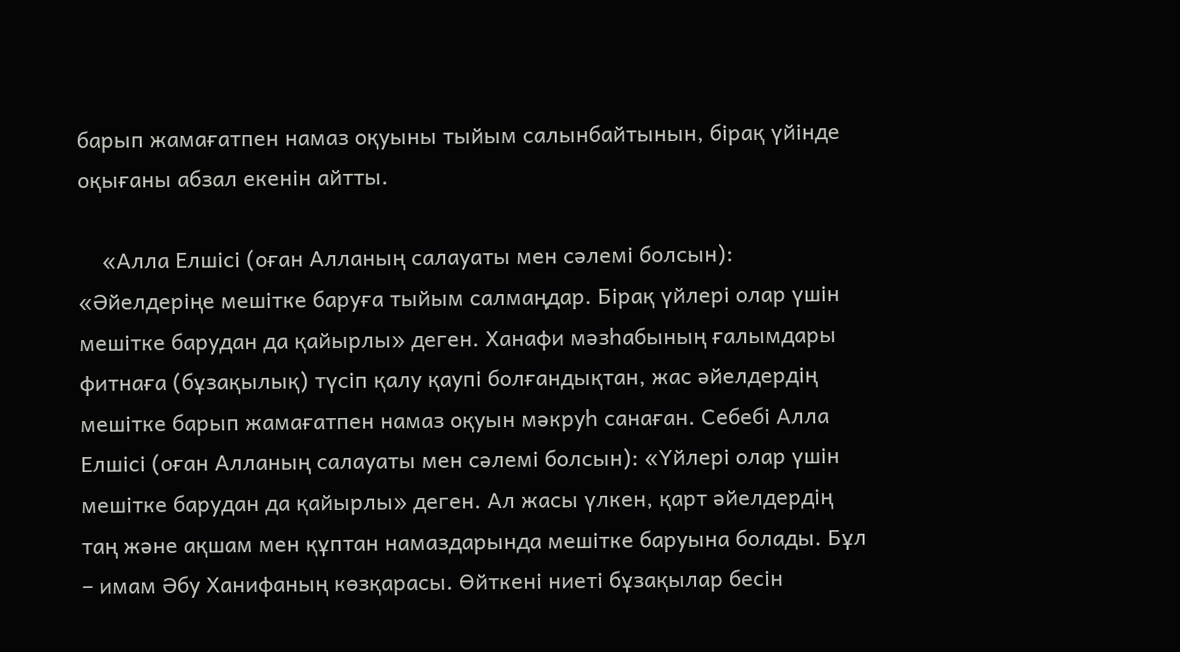барып жамағатпен намаз оқуыны тыйым салынбайтынын, бірақ үйінде оқығаны абзал екенін айтты.

    «Алла Елшісі (оған Алланың салауаты мен сәлемі болсын): «Әйелдеріңе мешітке баруға тыйым салмаңдар. Бірақ үйлері олар үшін мешітке барудан да қайырлы» деген. Ханафи мәзһабының ғалымдары фитнаға (бұзақылық) түсіп қалу қаупі болғандықтан, жас әйелдердің мешітке барып жамағатпен намаз оқуын мәкруһ санаған. Себебі Алла Елшісі (оған Алланың салауаты мен сәлемі болсын): «Үйлері олар үшін мешітке барудан да қайырлы» деген. Ал жасы үлкен, қарт әйелдердің таң және ақшам мен құптан намаздарында мешітке баруына болады. Бұл – имам Әбу Ханифаның көзқарасы. Өйткені ниеті бұзақылар бесін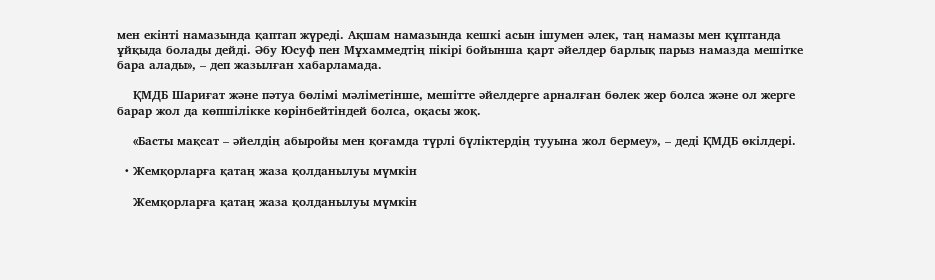мен екінті намазында қаптап жүреді. Ақшам намазында кешкі асын ішумен әлек, таң намазы мен құптанда ұйқыда болады дейді. Әбу Юсуф пен Мұхаммедтің пікірі бойынша қарт әйелдер барлық парыз намазда мешітке бара алады», – деп жазылған хабарламада.

    ҚМДБ Шариғат және пәтуа бөлімі мәліметінше, мешітте әйелдерге арналған бөлек жер болса және ол жерге барар жол да көпшілікке көрінбейтіндей болса, оқасы жоқ.

    «Басты мақсат – әйелдің абыройы мен қоғамда түрлі бүліктердің тууына жол бермеу», – деді ҚМДБ өкілдері.

  • Жемқорларға қатаң жаза қолданылуы мүмкін

    Жемқорларға қатаң жаза қолданылуы мүмкін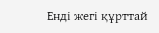Енді жегі құрттай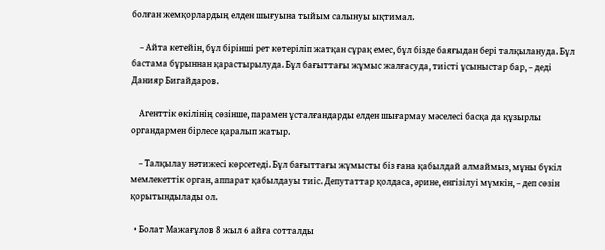болған жемқорлардың елден шығуына тыйым салынуы ықтимал.

    – Айта кетейін, бұл бірінші рет көтеріліп жатқан сұрақ емес, бұл бізде баяғыдан бері талқылануда. Бұл бастама бұрыннан қарастырылуда. Бұл бағыттағы жұмыс жалғасуда, тиісті ұсыныстар бар, – деді Данияр Бигайдаров.

    Агенттік өкілінің сөзінше, парамен ұсталғандарды елден шығармау мәселесі басқа да құзырлы органдармен бірлесе қаралып жатыр.

    – Талқылау нәтижесі көрсетеді. Бұл бағыттағы жұмысты біз ғана қабылдай алмаймыз, мұны бүкіл мемлекеттік орган, аппарат қабылдауы тиіс. Депутаттар қолдаса, әрине, енгізілуі мүмкін, – деп сөзін қорытындылады ол.

  • Болат Мажағұлов 8 жыл 6 айға сотталды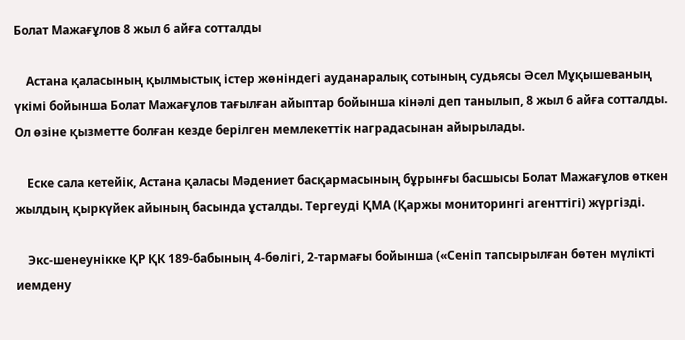Болат Мажағұлов 8 жыл 6 айға сотталды

    Астана қаласының қылмыстық істер жөніндегі ауданаралық сотының судьясы Әсел Мұқышеваның үкімі бойынша Болат Мажағұлов тағылған айыптар бойынша кінәлі деп танылып, 8 жыл 6 айға сотталды. Ол өзіне қызметте болған кезде берілген мемлекеттік наградасынан айырылады.

    Еске сала кетейік, Астана қаласы Мәдениет басқармасының бұрынғы басшысы Болат Мажағұлов өткен жылдың қыркүйек айының басында ұсталды. Тергеуді ҚМА (Қаржы мониторингі агенттігі) жүргізді.

    Экс-шенеунікке ҚР ҚК 189-бабының 4-бөлігі, 2-тармағы бойынша («Сеніп тапсырылған бөтен мүлікті иемдену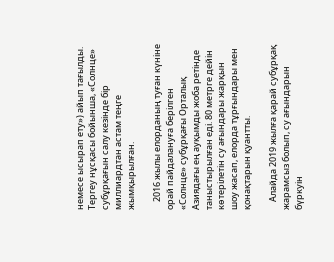немесе ысырап ету») айып тағылды. Тергеу нұсқасы бойынша, «Солнце» субұрқағын салу кезінде бір миллиардтан астам теңге жымқырылған.

    2016 жылы елорданың туған күніне орай пайдалануға берілген «Солнце» субұрқағы Орталық Азиядағы ең ауқымды жоба ретінде таныстырылған еді. 80 метрге дейін көтерілетін су ағындары жарқын шоу жасап, елорда тұрғындары мен қонақтарын қуантты.

    Алайда 2019 жылға қарай субұрқақ жарамсыз болып, су ағындарын бүркуін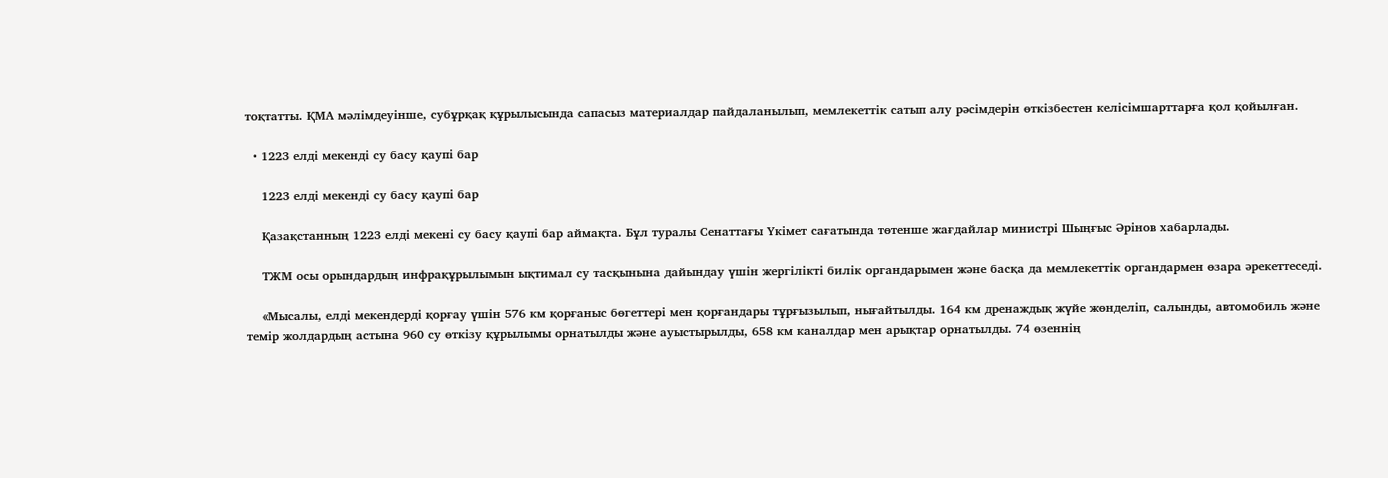тоқтатты. ҚМА мәлімдеуінше, субұрқақ құрылысында сапасыз материалдар пайдаланылып, мемлекеттік сатып алу рәсімдерін өткізбестен келісімшарттарға қол қойылған.

  • 1223 елді мекенді су басу қаупі бар

    1223 елді мекенді су басу қаупі бар

    Қазақстанның 1223 елді мекені су басу қаупі бар аймақта. Бұл туралы Сенаттағы Үкімет сағатында төтенше жағдайлар министрі Шыңғыс Әрінов хабарлады.

    ТЖМ осы орындардың инфрақұрылымын ықтимал су тасқынына дайындау үшін жергілікті билік органдарымен және басқа да мемлекеттік органдармен өзара әрекеттеседі.

    «Мысалы, елді мекендерді қорғау үшін 576 км қорғаныс бөгеттері мен қорғандары тұрғызылып, нығайтылды. 164 км дренаждық жүйе жөнделіп, салынды, автомобиль және темір жолдардың астына 960 су өткізу құрылымы орнатылды және ауыстырылды, 658 км каналдар мен арықтар орнатылды. 74 өзеннің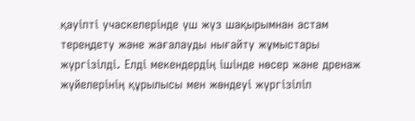қауіпті учаскелерінде үш жүз шақырымнан астам тереңдету және жағалауды нығайту жұмыстары жүргізілді. Елді мекендердің ішінде нөсер және дренаж жүйелерінің құрылысы мен жөндеуі жүргізіліп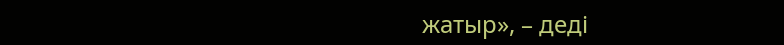жатыр», – деді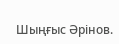Шыңғыс Әрінов.